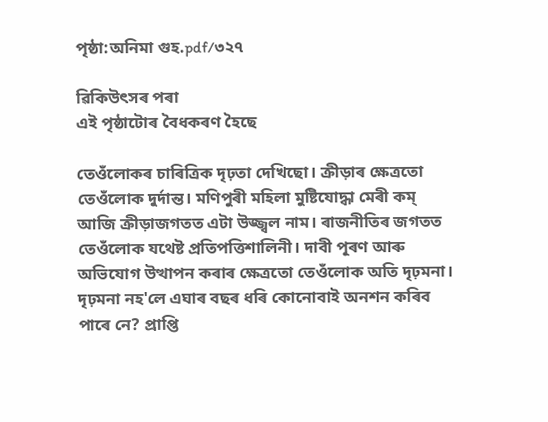পৃষ্ঠা:অনিমা গুহ.pdf/৩২৭

ৱিকিউৎসৰ পৰা
এই পৃষ্ঠাটোৰ বৈধকৰণ হৈছে

তেওঁলোকৰ চাৰিত্ৰিক দৃঢ়তা দেখিছো। ক্ৰীড়াৰ ক্ষেত্ৰতো তেওঁলোক দুৰ্দান্ত। মণিপুৰী মহিলা মুষ্টিযোদ্ধা মেৰী কম্ আজি ক্ৰীড়াজগতত এটা উজ্জ্বল নাম। ৰাজনীতিৰ জগতত তেওঁলোক যথেষ্ট প্ৰতিপত্তিশালিনী। দাবী পূৰণ আৰু অভিযোগ উত্থাপন কৰাৰ ক্ষেত্ৰতো তেওঁলোক অতি দৃঢ়মনা। দৃঢ়মনা নহ'লে এঘাৰ বছৰ ধৰি কোনোবাই অনশন কৰিব পাৰে নে? প্ৰাপ্তি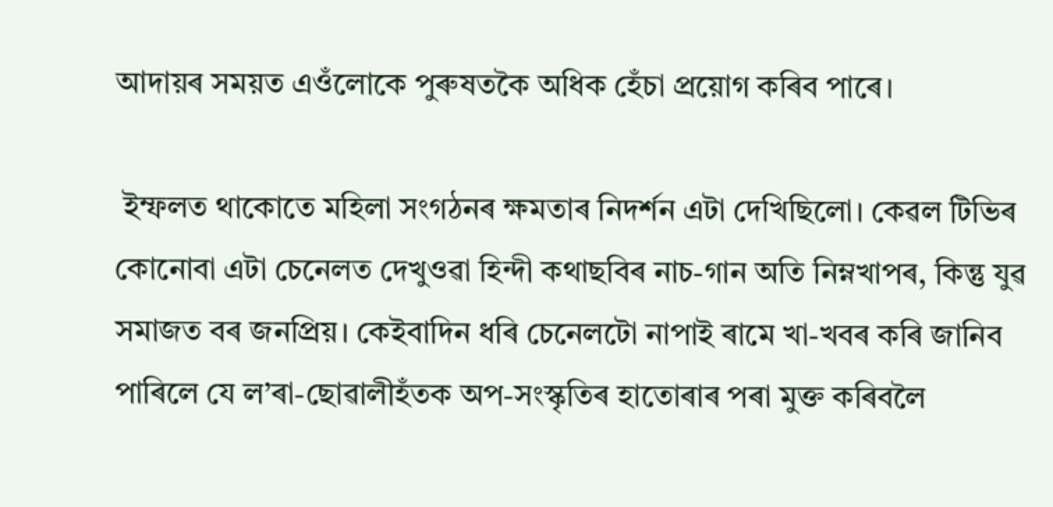আদায়ৰ সময়ত এওঁলোকে পুৰুষতকৈ অধিক হেঁচা প্ৰয়োগ কৰিব পাৰে।

 ইম্ফলত থাকোতে মহিলা সংগঠনৰ ক্ষমতাৰ নিদৰ্শন এটা দেখিছিলো। কেৱল টিভিৰ কোনোবা এটা চেনেলত দেখুওৱা হিন্দী কথাছবিৰ নাচ-গান অতি নিম্নখাপৰ, কিন্তু যুৱ সমাজত বৰ জনপ্ৰিয়। কেইবাদিন ধৰি চেনেলটো নাপাই ৰামে খা-খবৰ কৰি জানিব পাৰিলে যে ল’ৰা-ছোৱালীহঁতক অপ-সংস্কৃতিৰ হাতোৰাৰ পৰা মুক্ত কৰিবলৈ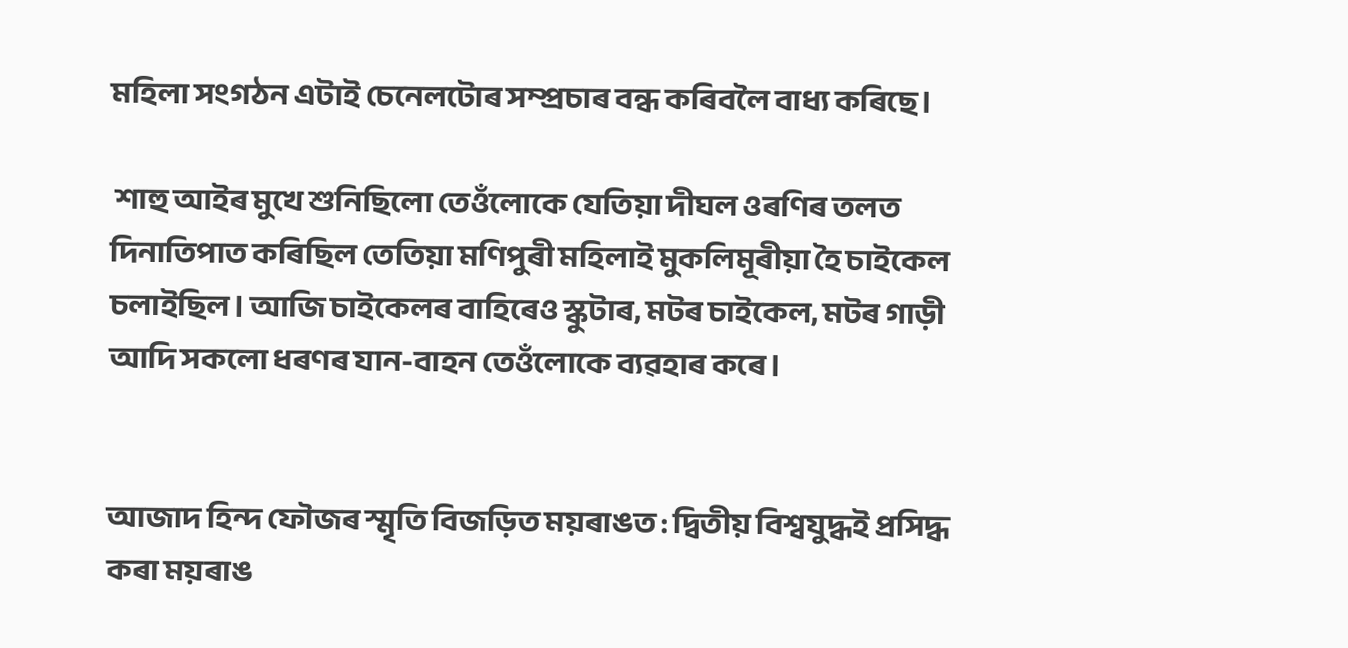মহিলা সংগঠন এটাই চেনেলটোৰ সম্প্ৰচাৰ বন্ধ কৰিবলৈ বাধ্য কৰিছে।

 শাহু আইৰ মুখে শুনিছিলো তেওঁলোকে যেতিয়া দীঘল ওৰণিৰ তলত দিনাতিপাত কৰিছিল তেতিয়া মণিপুৰী মহিলাই মুকলিমূৰীয়া হৈ চাইকেল চলাইছিল। আজি চাইকেলৰ বাহিৰেও স্কুটাৰ, মটৰ চাইকেল, মটৰ গাড়ী আদি সকলো ধৰণৰ যান-বাহন তেওঁলোকে ব্যৱহাৰ কৰে।


আজাদ হিন্দ ফৌজৰ স্মৃতি বিজড়িত ময়ৰাঙত : দ্বিতীয় বিশ্বযুদ্ধই প্ৰসিদ্ধ কৰা ময়ৰাঙ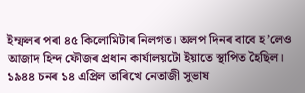ইম্ফলৰ পৰা ৪৫ কিলোমিটাৰ নিলগত। অলপ দিনৰ বাবে হ’লেও আজাদ হিন্দ ফৌজৰ প্ৰধান কাৰ্যালয়টো ইয়াতে স্থাপিত হৈছিল। ১৯৪৪ চনৰ ১৪ এপ্ৰিল তাৰিখে নেতাজী সুভাষ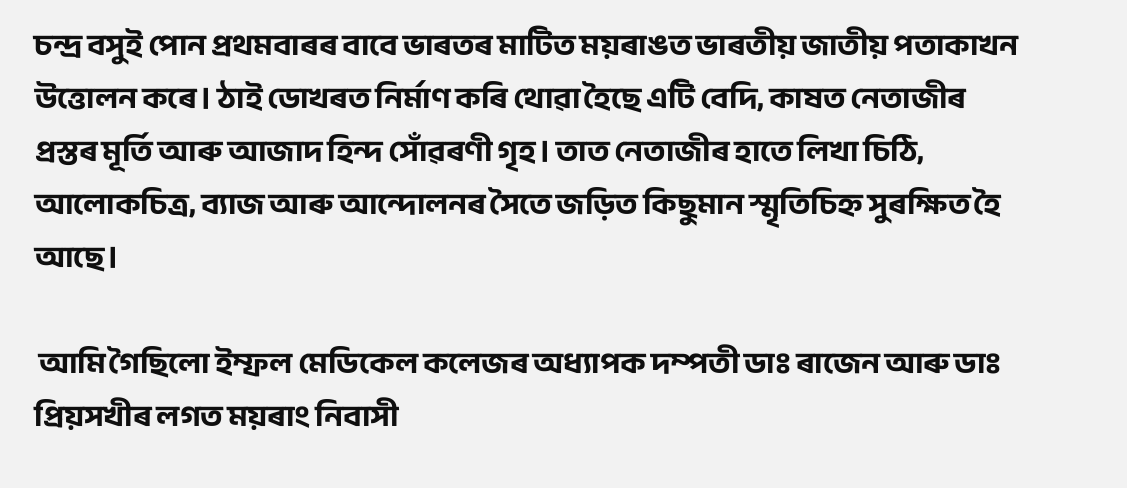চন্দ্ৰ বসুই পোন প্ৰথমবাৰৰ বাবে ভাৰতৰ মাটিত ময়ৰাঙত ভাৰতীয় জাতীয় পতাকাখন উত্তোলন কৰে। ঠাই ডোখৰত নিৰ্মাণ কৰি থোৱা হৈছে এটি বেদি, কাষত নেতাজীৰ প্ৰস্তৰ মূৰ্তি আৰু আজাদ হিন্দ সোঁৱৰণী গৃহ। তাত নেতাজীৰ হাতে লিখা চিঠি, আলোকচিত্ৰ, ব্যাজ আৰু আন্দোলনৰ সৈতে জড়িত কিছুমান স্মৃতিচিহ্ন সুৰক্ষিত হৈ আছে।

 আমি গৈছিলো ইম্ফল মেডিকেল কলেজৰ অধ্যাপক দম্পতী ডাঃ ৰাজেন আৰু ডাঃ প্ৰিয়সখীৰ লগত ময়ৰাং নিবাসী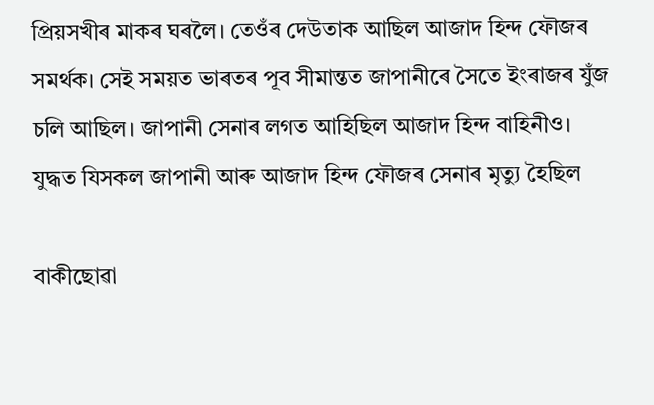প্ৰিয়সখীৰ মাকৰ ঘৰলৈ। তেওঁৰ দেউতাক আছিল আজাদ হিন্দ ফৌজৰ সমৰ্থক। সেই সময়ত ভাৰতৰ পূব সীমান্তত জাপানীৰে সৈতে ইংৰাজৰ যুঁজ চলি আছিল। জাপানী সেনাৰ লগত আহিছিল আজাদ হিন্দ বাহিনীও। যুদ্ধত যিসকল জাপানী আৰু আজাদ হিন্দ ফৌজৰ সেনাৰ মৃত্যু হৈছিল

বাকীছোৱা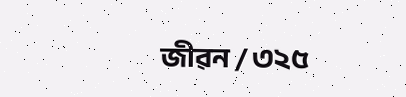জীৱন / ৩২৫